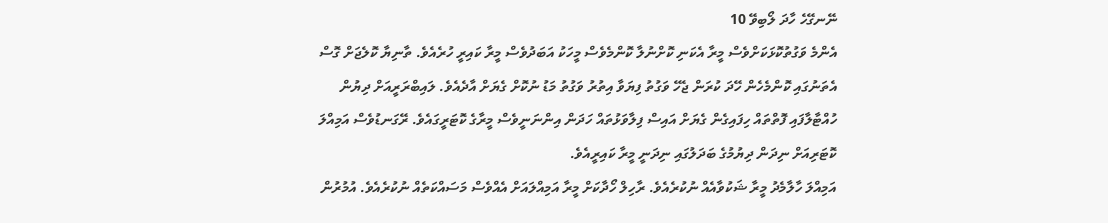ނޭނގޭހެ ހާދަ ލޯބިވޭ 10
އެންމެ ވަގުތުކޮޅަކަށްވެސް މީރާ އެކަނި ކޮށްނުލާ ކޮންމެވެސް މީހަކު އަބަދުވެސް މީރާ ކައިރީ ހުރެއެވެ. ތާނިޔާ ކޮލެޖަށް ގޮސް އެތަނުގައި ކޮންމެހެން ހޭދަ ކުރަން ޖެހޭ ވަގުތު ފިޔަވާ އިތުރު ވަގުތު މަޑު ނުކޮށް ގެޔަށް އާދެއެވެ. ލައިބްރަރީއަށް ދިޔުން ހުއްޓާލާފައި ފޮތްތައް ހިފައިގެން ގެޔަށް އައިސް ފިލާވަޅުތައް ހަދަން އިންނަނީވެސް މީރާގެ ކޮޓަރީގައެވެ. ރޭގަނޑުވެސް އަމިއްލަ ކޮޓަރިއަށް ނިދަން ދިޔުމުގެ ބަދަލުގައި ނިދަނީ މީރާ ކައިރީއެވެ.
އަމިއްލަ ހާލާމެދު މީރާ ޝަކުވާއެއް ނުކުރެއެވެ. ރާހިލް ހޯދާކަށް މީރާ އަމިއްލައަށް އެއްވެސް މަސައްކަތެއް ނުކުރެއެވެ. އުމުރުން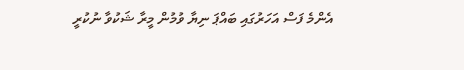އެންމެ ފަސް އަހަރުގައި ބައްޕަ ނިޔާ ވުމުން މީރާ ޝަކުވާ ނުކުރީ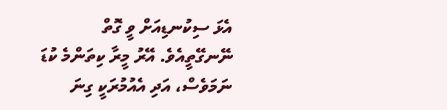އެޅަ ސިކުނޑިއަށް ވީ ގޮތް ނޭނގޭތީއެވެ. އޭރު މީރާ ކިތަންމެ ކުޑަ ނަމަވެސް، އަދި އެއުމުރަކީ ގިނަ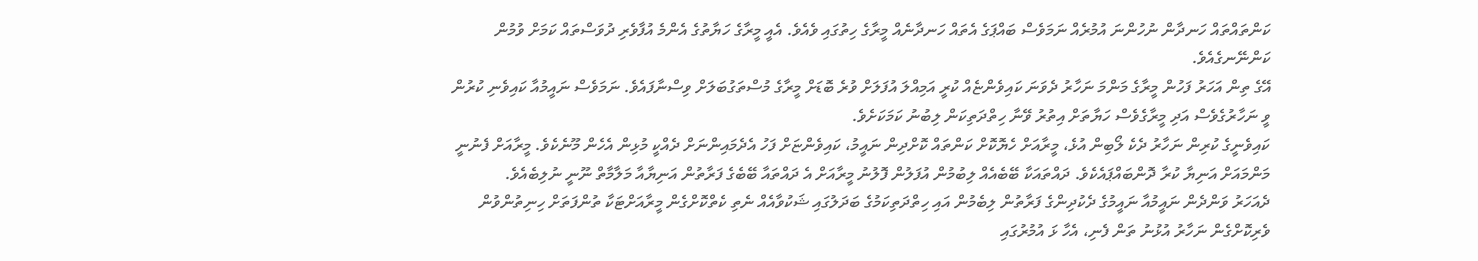ކަންތައްތައް ހަނދާން ނުހުންނަ އުމުރެއް ނަމަވެސް ބައްޕަގެ އެތައް ހަނދާނެއް މީރާގެ ހިތުގައި ވެއެވެ. އެއީ މީރާގެ ހަޔާތުގެ އެންމެ އުފާވެރި ދުވަސްތައް ކަމަށް ވުމުން ކަންނޭނގެއެވެ.
އޭގެ ތިން އަހަރު ފަހުން މީރާގެ މަންމަ ނަހާރު ދެވަނަ ކައިވެންޏެއް ކުރީ އަމިއްލަ އުފަލަށް ވުރެ ބޮޑަށް މީރާގެ މުސްތަގުބަލަށް ވިސްނާފައެވެ. ނަމަވެސް ނައީމުއާ ކައިވެނި ކުރުން ވީ ނަހާރުގެވެސް އަދި މީރާގެވެސް ހަޔާތަށް އިތުރު ވޭނާ ހިތްދަތިކަން ލިބުނު ކަމަކަށެވެ.
ކައިވެނީގެ ކުރިން ނަހާރު ދެކެ ލޯބިން އުޅެ، މީރާއަށް ހެޔޮކޮށް ކަންތައް ކޮށްދިން ނައީމު، ކައިވެންޏަށް ފަހު އެދެމައިންނަށް ދެއްކީ މުޅިން އެހެން މޫނެކެވެ. މީރާއަށް ފެނުނީ މަންމައަށް އަނިޔާ ކުރާ ދޮންބައްޕައެކެވެ. ދައްތައަކާ ބޭބެއެއް ލިބުމުން އުފަލުން ފޮލުނު މީރާއަށް އެ ދައްތައާ ބޭބެގެ ފަރާތުން އަނިޔާއާ މަލާމާތް ނޫނީ ނުލިބެއެވެ.
ދެއަހަރު ވަންދެން ނައީމުއާ ނައީމުގެ ދެކުދިންގެ ފަރާތުން ލިބެމުން އައި ހިތްދަތިކަމުގެ ބަދަލުގައި ޝަކުވާއެއް ނެތި ކެތްކޮށްގެން މީރާއަށްޓަކާ ތުންފަތަށް ހިނިތުންވުން ވެރިކޮށްގެން ނަހާރު އުޅުނު ތަން ފެނި، އެހާ ޅަ އުމުރުގައި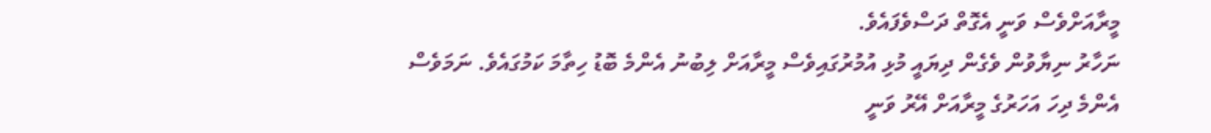މީރާއަށްވެސް ވަނީ އެގޮތް ދަސްވެފައެވެ.
ނަހާރު ނިޔާވުން ވެގެން ދިޔައީ މުޅި އުމުރުގައިވެސް މީރާއަށް ލިބުނު އެންމެ ބޮޑު ހިތާމަ ކަމުގައެވެ. ނަމަވެސް އެންމެ ދިހަ އަހަރުގެ މީރާއަށް އޭރު ވަނީ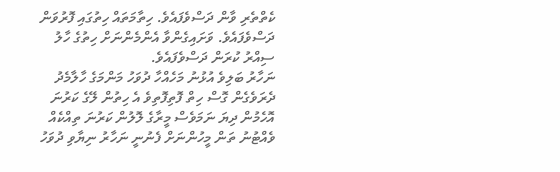ކެތްތެރި ވާން ދަސްވެފައެވެ. ހިތާމަތައް ހިތުގައި ފޮރުވަން ދަސްވެފައެވެ. ވަށައިގެންވާ އެންމެންނަށް ހިތުގެ ހާލު ސިއްރު ކުރަން ދަސްވެފައެވެ.
ނަހާރު ބަލިވެ އުޅުނު މަހެއްހާ ދުވަހު މަންމަގެ ހާލާމެދު ދެރަވެގެން ގޮސް ހިތް ފޮތިފޮތިވެ އެ ހިތުން ލޭގެ ކަރުނަ އޮހެމުން ދިޔަ ނަމަވެސް މީރާގެ ލޮލުން ކަރުނަ ތިއްކެއް ވެއްޓުނު ތަން މީހުންނަށް ފެނުނީ ނަހާރު ނިޔާވި ދުވަހު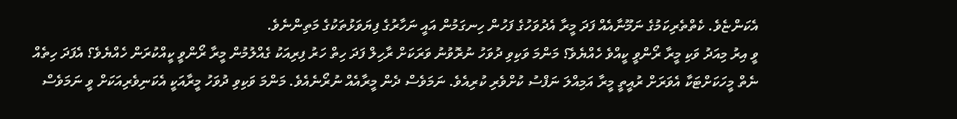އެކަންޏެވެ. ކެތްތެރިކަމުގެ ނަމޫނާއެއް ފަދަ މީރާ އެދުވަހުގެ ފަހުން ހިނގަމުން އައީ ނަހާރުގެ ފިޔަވަޅުތަކުގެ މަތިންނެވެ.
ވީ އިރު މިއަދު ވަކި މީރާ ރޯންވީ ކީއްވެ ހެއްޔެވެ؟ މަންމަ ވަކިވި ދުވަހު ނުރޮވުނު ވަރަކަށް ރާހިލް ފަދަ ހިތް ހަރު ފިރިއަކު ގެއްލުމުން މީރާ ރޯންވީ ކީއްކުރަން ހެއްޔެވެ؟ އެފަދަ ހިތެއް ނެތް މީހަކަށްޓަކާ އެވަރަށް ރުއީތީ މީރާ އަމިއްލަ ނަފްސު ކުށްވެރި ކުރިއެވެ. ނަމަވެސް ދެން މީރާއެއް ނުރޯނެއެވެ. މަންމަ ވަކިވި ދުވަހު މީރާއަކީ އެކަނިވެރިއަކަށް ވީ ނަމަވެސް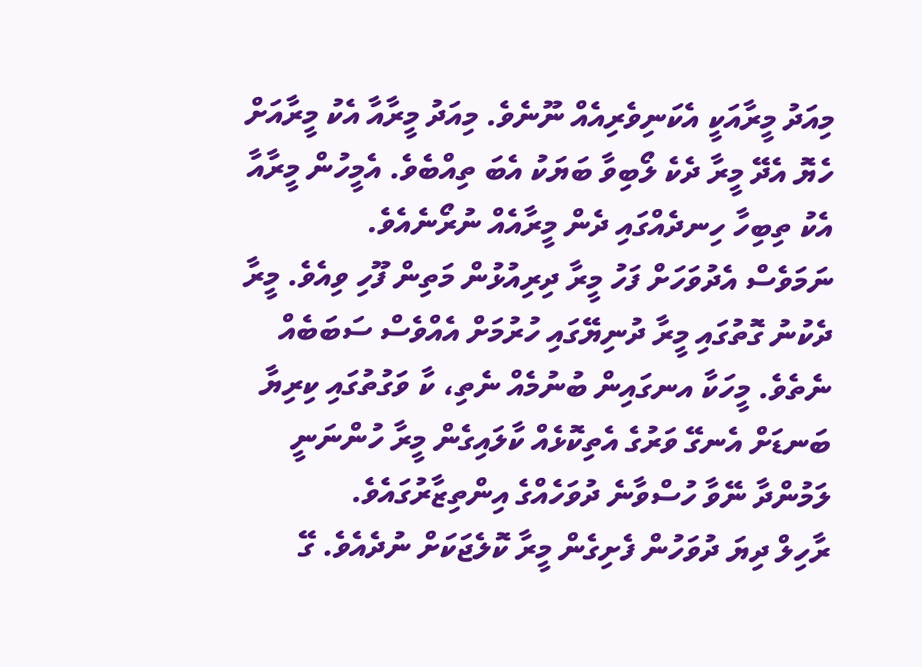މިއަދު މީރާއަކީ އެކަނިވެރިއެއް ނޫނެވެ. މިއަދު މީރާއާ އެކު މީރާއަށް ހެޔޮ އެދޭ މީރާ ދެކެ ލޯބިވާ ބަޔަކު އެބަ ތިއްބެވެ. އެމީހުން މީރާއާ އެކު ތިބިހާ ހިނދެއްގައި ދެން މީރާއެއް ނުރޯނެއެވެ.
ނަމަވެސް އެދުވަހަށް ފަހު މީރާ ދިރިއުޅުން މަތިން ފޫހި ވިއެވެ. މީރާ ދެކުނު ގޮތުގައި މީރާ ދުނިޔޭގައި ހުރުމަށް އެއްވެސް ސަބަބެއް ނެތެވެ. މީހަކާ އނގައިން ބުނުމެއް ނެތި، ކާ ވަގުތުގައި ކިރިޔާ ބަނޑަށް އެނގޭ ވަރުގެ އެތިކޮޅެއް ކާލައިގެން މީރާ ހުންނަނީ ލަމުންދާ ނޭވާ ހުސްވާނެ ދުވަހެއްގެ އިންތިޒާރުގައެވެ.
ރާހިލް ދިޔަ ދުވަހުން ފެށިގެން މީރާ ކޮލެޖަކަށް ނުދެއެވެ. ގޭ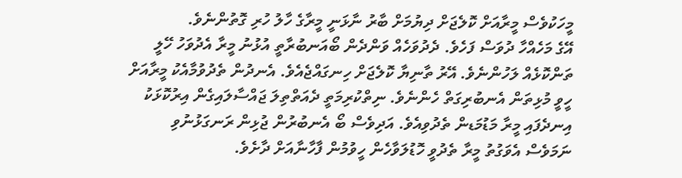މީހަކުވެސް މީރާއަށް ކޮލެޖަށް ދިޔުމަށް ބާރު ނާޅަނީ މީރާގެ ހާލު ހުރި ގޮތުންނެވެ.
އޭގެ މަހެއްހާ ދުވަސް ފަހެވެ. ދެދުވަހެއް ވަންދެން ބޯއަނބުރާތީ އުޅުނު މީރާ އެދުވަހު ހޭލީ ތަންކޮޅެއް ލަހުންނެވެ. އޭރު ތާނިޔާ ކޮލެޖަށް ހިނގައްޖެއެވެ. އެނދުން ތެދުވުމާއެކު މީރާއަށް ހީވީ މުޅިތަން އެނބުރިގަތް ހެންނެވެ. ނިތްކުރިމަތީ ދެއަތްތިލަ ޖައްސާލައިގެން އިރުކޮޅަކު އިނދެފައި މީރާ މަޑުމަޑން ތެދުވިއެވެ. އަދިވެސް ބޯ އެނބުރުން ޖުޅިން ރަނގަޅުނުވި ނަމަވެސް އެވަގުތު މީރާ ތެދުވީ ހޮޑުލަވާހެން ހީވުމުން ފާހާނާއަށް ދާށެވެ.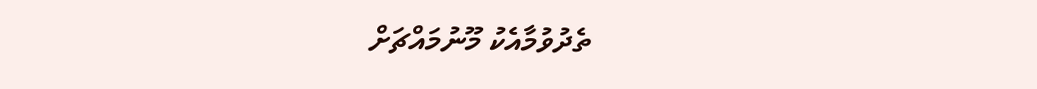ތެދުވުމާއެކު މޫނުމައްޗަށް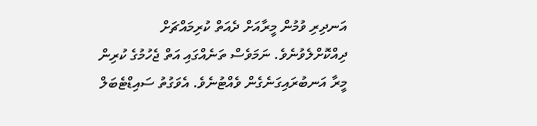އަނދިރި ވުމުން މީރާއަށް ދެއަތް ކުރިމައްޗަށް ދިއްކޮށްލެވުނެވެ. ނަމަވެސް ތަނެއްގައި އަތް ޖެހުމުގެ ކުރިން މީރާ އަނބުރައިގަނެގެން ވެއްޓުނެވެ. އެވަގުތު ސައިޑްޓެބަލް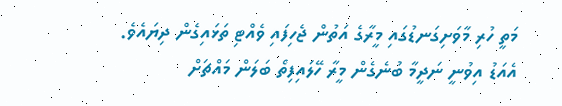މަތީ ހުރި މާވަށިގަނޑުގައި މީރާގެ އަތުން ޖެހިފައި ވެއްޓި ތަޅައިގެން ދިޔައެވެ.
އެއަޑު އިވުނީ ނަދީމާ ބުނެގެން މީރާ ހޭލައިފިތޯ ބަލަން މައްޗަށް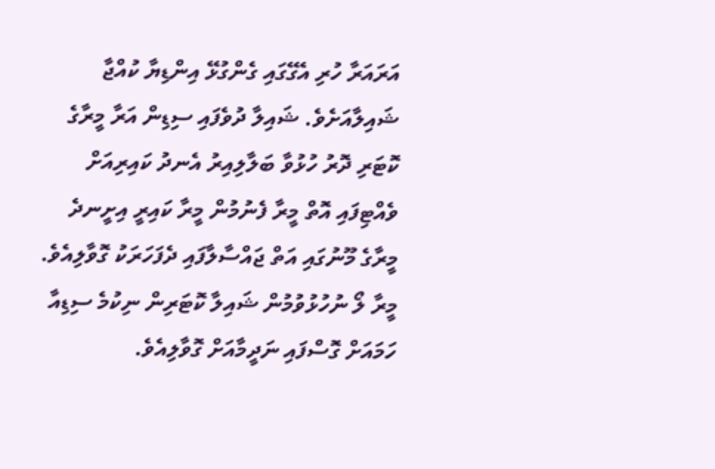އަރައަރާ ހުރި އެގޭގައި ގެންގުޅޭ އިންޑިޔާ ކުއްޖާ ޝައިލާއަށެވެ. ޝައިލާ ދުވެފައި ސިޑިން އަރާ މީރާގެ ކޮޓަރި ދޮރު ހުޅުވާ ބަލާލިއިރު އެނދު ކައިރިއަށް ވެއްޓިފައި އޮތް މީރާ ފެނުމުން މީރާ ކައިރީ އިށީނދެ މީރާގެ މޫނުގައި އަތް ޖައްސާލާފައި ދެފަހަރަކު ގޮވާލިއެވެ. މީރާ ލޯ ނުހުޅުވުމުން ޝައިލާ ކޮޓަރިން ނިކުމެ ސިޑިއާ ހަމައަށް ގޮސްފައި ނަދީމާއަށް ގޮވާލިއެވެ.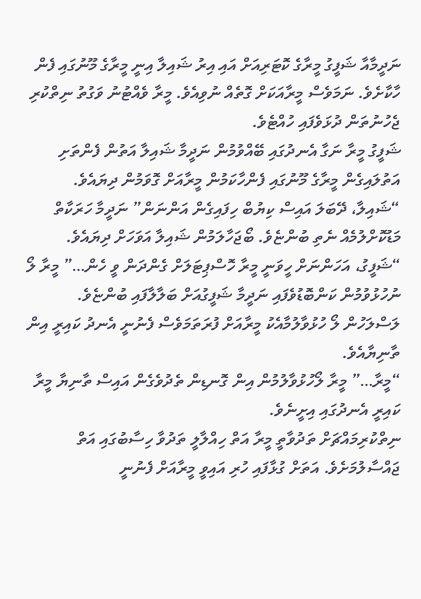ނަދީމާއާ ޝަފީގު މީރާގެ ކޮޓަރިއަށް އައި އިރު ޝައިލާ އިނީ މީރާގެ މޫނުގައި ފެން ހާކާށެވެ. ނަމަވެސް މީރާއަކަށް ގޮތެއް ނުވިއެވެ. މީރާ ވެއްޓުނު ވަގުތު ނިތްކުރި ޖެހުނުތަން ދުޅަވެފައި ހުއްޓެވެ.
ޝަފީގު މީރާ ނަގާ އެނދުގައި ބޭއްވުމުން ނަދީމާ ޝައިލާ އަތުން ފެންތަށި އަތުލައިގެން މީރާގެ މޫނުގައި ފެންހާކަމުން މީރާއަށް ގޮވަމުން ދިޔައެވެ.
“ޝައިލާ، ދޭބަލަ އައިސް ކިޔުބް ހިފައިގެން އަންނަން” ނަދީމާ ހަރަކާތް މަޑުކޮށްލުމެއް ނެތި ބުންޏެވެ. ބޯޖަހާލަމުން ޝައިލާ އަވަހަށް ދިޔައެވެ.
“ޝަފީގު، އަހަންނަށް ހީވަނީ މީރާ ހޮސްޕިޓަލަށް ގެންދަން ވީ ހެން…” މީރާ ލޯ ނުހުޅުވުމުން ކަންބޮޑުވެފައި ނަދީމާ ޝަފީގުއަށް ބަލާލާފައި ބުންޏެވެ.
ލަސްލަހުން ލޯ ހުޅުވާލުމާއެކު މީރާއަށް ފުރަތަމަވެސް ފެނުނީ އެނދު ކައިރީ އިން ތާނިޔާއެވެ.
“މީރާ…” މީރާ ލޯހުޅުވާލުމުން އިން ގޮނޑިން ތެދުވެގެން އައިސް ތާނިޔާ މީރާ ކައިރީ އެނދުގައި އިށީނެވެ.
ނިތްކުރިމައްޗަށް ތަދުވާތީ މީރާ އަތް ހިއްލާލީ ތަދުވާ ހިސާބުގައި އަތް ޖައްސާލުމަށެވެ. އަތަށް ގުޅާފައި ހުރި އައިވީ މީރާއަށް ފެނުނީ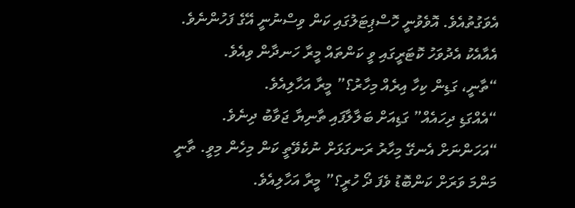އެވަގުތުއެވެ. އޮވެވުނީ ހޮސްޕިޓަލުގައި ކަން ވިސްނުނީ އޭގެ ފަހުންނެވެ. އެއާއެކު އެދުވަހު ކޮޓަރީގައި ވީ ކަންތައް މީރާ ހަނދާން ވިއެވެ.
“ތާނީ، ގަޑިން ކިހާ އިރެއް މިހާރު؟” މީރާ އަހާލިއެވެ.
“އެއްގަޑި ދިހައެއް” ގަޑިއަށް ބަލާލާފައި ތާނިޔާ ޖަވާބު ދިނެވެ.
“އަހަންނަށް އެނގޭ މިހާރު ރަނގަޅަށް ނުކެވޭތީ ކަން މިހެން މިވީ. ތާނީ މަންމަ ވަރަށް ކަންބޮޑު ވެފަ ދޯ ހުރީ؟” މީރާ އަހާލިއެވެ.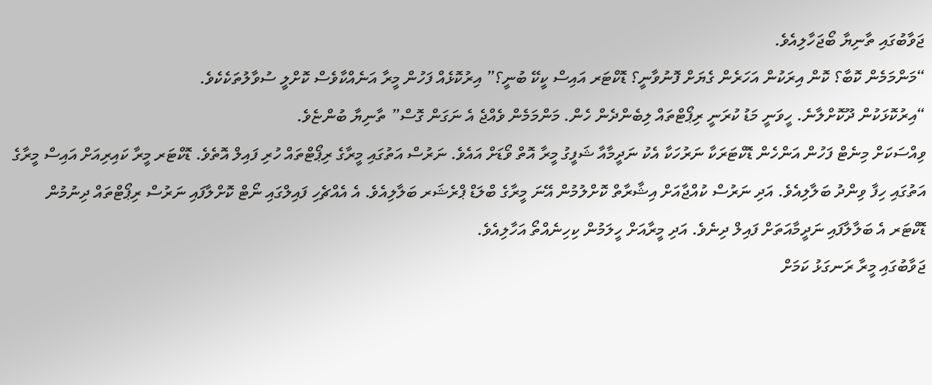ޖަވާބުގައި ތާނިޔާ ބޯޖަހާލިއެވެ.
“މަންމަމެން ކޮބާ؟ ކޮން އިރަކުން އަހަރެން ގެޔަށް ފޮނުވާނީ؟ ޑޮކްޓަރ އައިސް ކީކޭ ބުނީ؟” އިރުކޮޅެއް ފަހުން މީރާ އަނެއްކާވެސް ކޮށްލީ ސުވާލުތަކެކެވެ.
“އިރުކޮޅަކުން ދޫކޮށްލާނެ. ހީވަނީ މަޑު ކުރަނީ ރިޕޯޓްތައް ލިބެންދެން ހެން. މަންމަމެން ވެއްޖެ އެ ނަގަން ގޮސް” ތާނިޔާ ބުންޏެވެ.
ވިއްސަކަށް މިނެޓް ފަހުން އަންހެން ޑޮކްޓަރަކާ ނަރުހަކާ އެކު ނަދީމާއާ ޝަފީގު މީރާ އޮތް ވޯޑަށް އައެވެ. ނަރުސް އަތުގައި މީރާގެ ރިޕޯޓްތައް ހުރި ފައިލް އޮތެވެ. ޑޮކްޓަރ މީރާ ކައިރިއަށް އައިސް މީރާގެ އަތުގައި ހިފާ ވިންދު ބަލާލިއެވެ. އަދި ނަރުސް ކުއްޖާއަށް އިޝާރާތް ކޮށްލުމުން އޭނަ މީރާގެ ބްލަޑް ޕްރެޝަރ ބަލާލިއެވެ. އެ އެއްޗެހި ފައިލްގައި ނޯޓް ކޮށްލާފައި ނަރުސް ރިޕޯޓްތައް ދިނުމުން ޑޮކްޓަރ އެ ބަލާލާފައި ނަދީމާއަތަށް ފައިލް ދިނެވެ. އަދި މީރާއަށް ހީލަމުން ކިހިނެއްތޯ އަހާލިއެވެ.
ޖަވާބުގައި މީރާ ރަނގަޅު ކަމަށް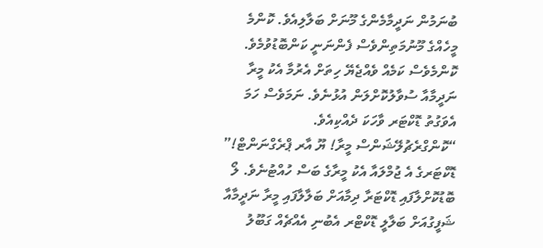ބުނަމުން ނަދީމާމެންގެ މޫނަށް ބަލާލިއެވެ. ކޮންމެ މީހެއްގެ މޫނުމަތިންވެސް ފެންނަނީ ކަންބޮޑުވުމެވެ. ކޮންމެވެސް ކަމެއް ވެއްޖެޔޭ ހިތަށް އެރުމާ އެކު މީރާ ނަދީމާއާ ސުވާލުކޮށްލަން އުޅުނެވެ. ނަމަވެސް ހަމަ އެވަގުތު ޑޮކްޓަރ ވާހަކަ ދެއްކިއެވެ.
“ކޮންގްރެޗުލޭޝަންސް މީރާ! ޔޫ އާރ ޕްރެގްނަންޓް!”
ޑޮކްޓަރގެ އެ ޖުމްލައާ އެކު މީރާގެ ބަސް ހުއްޓުނެވެ. ލޯ ބޮޑުކޮށްލާފައި ޑޮކްޓަރާ ދިމާއަށް ބަލާލާފައި މީރާ ނަދީމާއާ ޝަފީގުއަށް ބަލާލީ ޑޮކްޓްރ އެބުނި އެއްޗެއް ގަބޫލު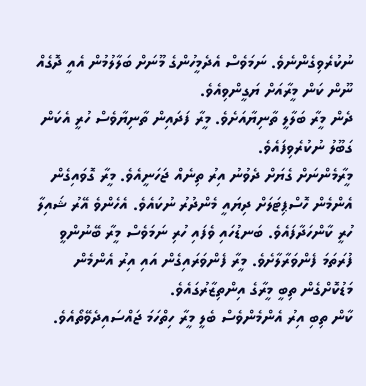ނުކުރެވިގެންނެވެ. ނަމަވެސް އެދެމީހުންގެ މޫނަށް ބަލާލުމުން އެއީ ދޮގެއް ނޫން ކަން މީރާއަށް ޔަގީންވިއެވެ.
ދެން މީރާ ބަލާލީ ތާނިޔާއަށެވެ. މީރާ ފަދައިން ތާނިޔާވެސް ހުރީ އެކަން ގަބޫލު ނުކުރެވިފައެވެ.
މީރާމެންނަށް ގެޔަށް ދެވުނު އިރު ތިނެއް ޖަހަނީއެވެ. މީރާ ގޮވައިގެން އެންމެން ހޮސްޕިޓަލަށް ދިޔައީ މެންދުރު ނުކައެވެ. އެހެންވެ އޭރު ޝައިލާ ހުރީ ކާންހަދާފައެވެ. ބަނޑުހައި ވެފައި ހުރި ނަމަވެސް މީރާ ބޭނުންވީ ފުރަތަމަ ފެންވަރާލާށެވެ. މީރާ ފެންވަރައިގެން އައި އިރު އެންމެން މަޑުކޮށްގެން ތިބީ މީރާގެ އިންތިޒާރުގައެވެ.
ކާން ތިބި އިރު އެންމެންވެސް ބެލީ މީރާ ހިތްހަމަ ޖައްސައިދެވޭތޯއެވެ.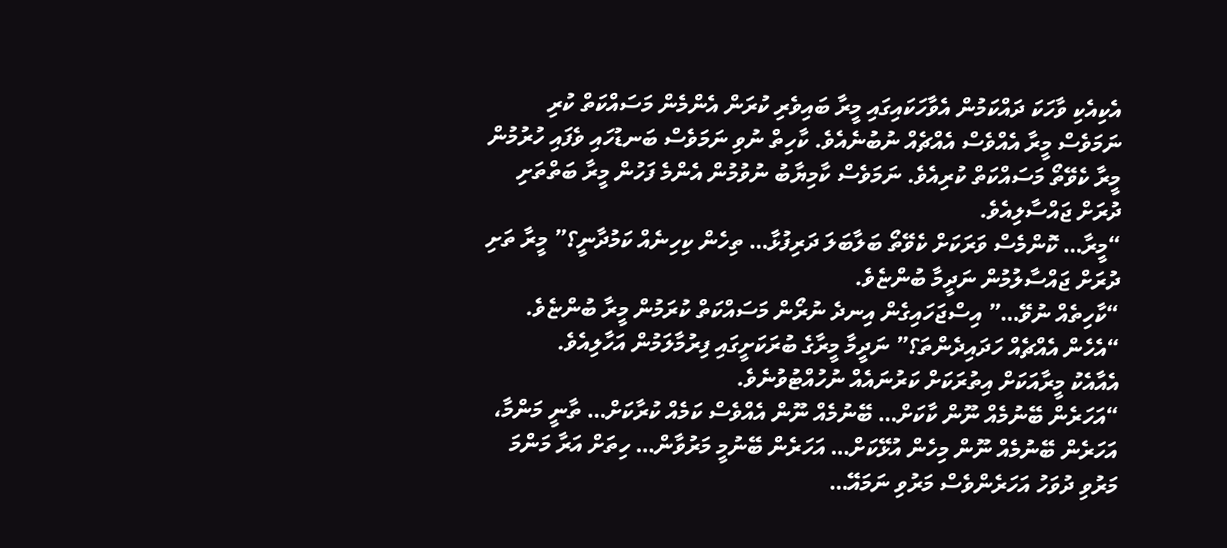އެކިއެކި ވާހަކަ ދައްކަމުން އެވާހަކައިގައި މީރާ ބައިވެރި ކުރަން އެންމެން މަސައްކަތް ކުރި ނަމަވެސް މީރާ އެއްވެސް އެއްޗެއް ނުބުނެއެވެ. ކާހިތް ނުވި ނަމަވެސް ބަނޑުހައި ވެފައި ހުރުމުން މީރާ ކެވޭތޯ މަސައްކަތް ކުރިއެވެ. ނަމަވެސް ކާމިޔާބު ނުވުމުން އެންމެ ފަހުން މީރާ ބަތްތަށި ދުރަށް ޖައްސާލިއެވެ.
“މީރާ… ކޮންމެސް ވަރަކަށް ކެވޭތޯ ބަލާބަލަ ދަރިފުޅާ… ތިހެން ކިހިނެއް ކަމުދާނީ؟” މީރާ ތަށި ދުރަށް ޖައްސާލުމުން ނަދީމާ ބުންޏެވެ.
“ކާހިތެއް ނުވޭ…” އިސްޖަހައިގެން އިނދެ ނުރޯން މަސައްކަތް ކުރަމުން މީރާ ބުންޏެވެ.
“އެހެން އެއްޗެއް ހަދައިދެންތަ؟” ނަދީމާ މީރާގެ ބުރަކަށީގައި ފިރުމާލަމުން އަހާލިއެވެ.
އެއާއެކު މީރާއަކަށް އިތުރަކަށް ކަރުނައެއް ނުހުއްޓުވުނެވެ.
“އަހަރެން ބޭނުމެއް ނޫން ކާކަށް… ބޭނުމެއް ނޫން އެއްވެސް ކަމެއް ކުރާކަށް… ތާނީ މަންމާ، އަހަރެން ބޭނުމެއް ނޫން މިހެން އުޅޭކަށް… އަހަރެން ބޭނުމީ މަރުވާން… ހިތަށް އަރާ މަންމަ މަރުވި ދުވަހު އަހަރެންވެސް މަރުވި ނަމައޭ…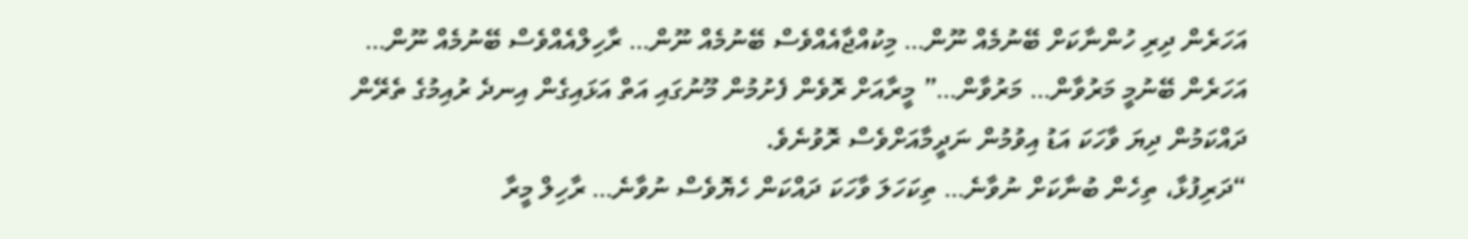އަހަރެން ދިރި ހުންނާކަށް ބޭނުމެއް ނޫން… މިކުއްޖާއެއްވެސް ބޭނުމެއް ނޫން… ރާހިލްއެއްވެސް ބޭނުމެއް ނޫން… އަހަރެން ބޭނުމީ މަރުވާން… މަރުވާން…” މީރާއަށް ރޮވެން ފެށުމުން މޫނުގައި އަތް އަޅައިގެން އިނދެ ރުއިމުގެ ތެރޭން ދައްކަމުން ދިޔަ ވާހަކަ އަޑު އިވުމުން ނަދީމާއަށްވެސް ރޮވުނެވެ.
“ދަރިފުޅާ، ތިހެން ބުނާކަށް ނުވާނެ… ތިކަހަލަ ވާހަކަ ދައްކަން ހެޔޮވެސް ނުވާނެ… ރާހިލް މީރާ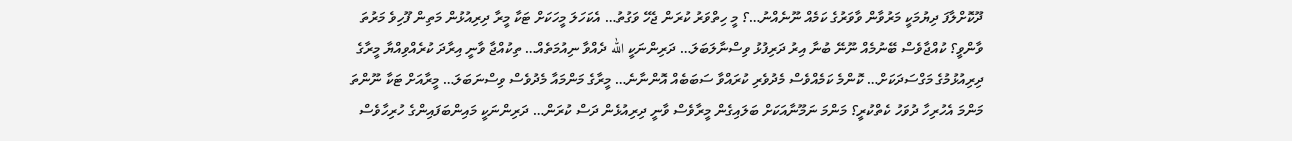ދޫކޮށްލާފަ ދިޔުމަކީ މަރުވާން ވާވަރުގެ ކަމެއް ނޫނެއްނު…؟ މީ ހިތްވަރު ކުރަން ޖެހޭ ވަގުތު… އެކަހަލަ މީހަކަށް ޓަކާ މީރާ ދިރިއުޅުން މަތިން ފޫހިވެ މަރުތަ ވާންވީ؟ ކުއްޖާވެސް ބޭނުމެއް ނޫނޭ ބުނާ އިރު ދަރިފުޅު ވިސްނާލަބަލަ… ދަރިންނަކީ الله ދެއްވާ ނިއުމަތެއް… ތިކުއްޖާ ވާނީ އިރާދަ ކުރެއްވިއްޔާ މީރާގެ ދިރިއުޅުމުގެ މަގްސަދަކަށް… ކޮންމެ ކަމެއްވެސް މެދުވެރި ކުރައްވާ ސަބަބެއް އޮންނާނެ… މީރާގެ މަންމައާ މެދުވެސް ވިސްނަބަލަ… މީރާއަށް ޓަކާ ނޫންތަ މަންމަ އެހުރިހާ ދުވަހު ކެތްކުރީ؟ މަންމަ ނަމޫނާއަކަށް ބަލައިގެން މީރާވެސް ވާނީ ދިރިއުޅެން ދަސް ކުރަން… ދަރިންނަކީ މައިންބަފައިންގެ ހުރިހާވެސް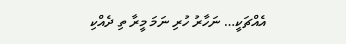އެއްޗަކީ… ނަހާރު ހުރި ނަމަ މީރާ ތި ދެއްކި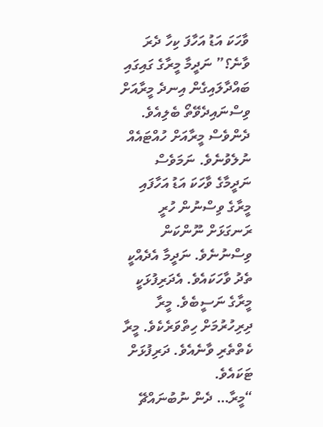ވާހަކަ އަޑު އަހާފަ ކިހާ ދެރަ ވާނެ؟” ނަދީމާ މީރާގެ ގައިގައި ބައްދާލައިގެން އިނދެ މީރާއަށް ވިސްނައިދެވޭތޯ ބެލިއެވެ.
ދެންވެސް މީރާއަށް ހުއްޓައެއް ނުލެވުނެވެ. ނަމަވެސް ނަދީމާގެ ވާހަކަ އަޑު އަހާފައި މީރާގެ ވިސްނުން ހުރީ ރަނގަޅަށް ނޫންކަން ވިސްނުނެވެ. ނަދީމާ އެދެއްކީ ތެދު ވާހަކައެވެ. އެދަރިފުޅަކީ މީރާގެ ނަސީބެވެ. މީރާ ދިރިހުރުމަށް ހިތްވަރެކެވެ. މީރާ ކެތްތެރި ވާނެއެވެ. ދަރިފުޅަށް ޓަކައެވެ.
“މީރާ… ދެން ނުބުނައްޗޭ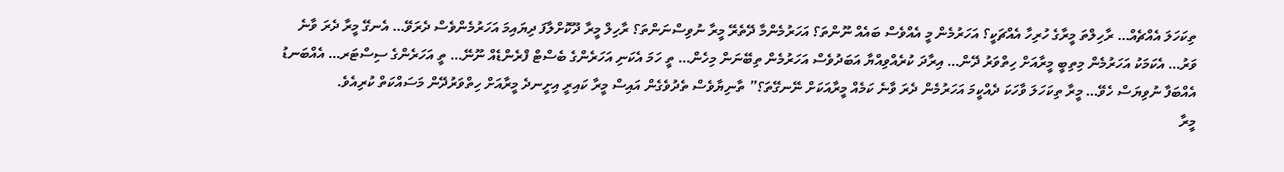ތިކަހަލަ އެއްޗެއް… ރާހިލްތަ މީރާގެ ހުރިހާ އެއްޗަކީ؟ އަހަރުމެން މީ އެއްވެސް ބައެއް ނޫންތަ؟ އަހަރުމެންމާ ދޭތެރޭ މީރާ ނުވިސްނަންތަ؟ ރާހިލް މީރާ ދޫކޮށްލާފަ ދިޔައިމަ އަހަރުމެންވެސް ދެރަވޭ… އެނގޭ މީރާ ދެރަ ވާނެ ވަރު… އެކަމަކު އަހަރުމެން މިތިބީ މީރާއަށް ހިތްވަރު ދޭން… އިރާދަ ކުރެއްވިއްޔާ އަބަދުވެސް އަހަރުމެން ތިބޭނަން މިހެން… ތީ ހަމަ އެކަނި އަހަރެންގެ ބެސްޓް ފްރެންޑެއް ނޫނޭ… ތީ އަހަރެންގެ ސިސްޓަރ… އެއްބަނޑު އެއްބަފާ ނުވިޔަސް ހެވޭ… މީރާ ތިކަހަލަ ވާހަކަ ދެއްކީމަ އަހަރުމެން ދެރަ ވާނެ ކަމެއް މީރާއަކަށް ނޭނގޭތަ؟” ތާނިޔާވެސް ތެދުވެގެން އައިސް މީރާ ކައިރީ އިށީނދެ މީރާއަށް ހިތްވަރުދޭން މަސައްކަތް ކުރިއެވެ.
މީރާ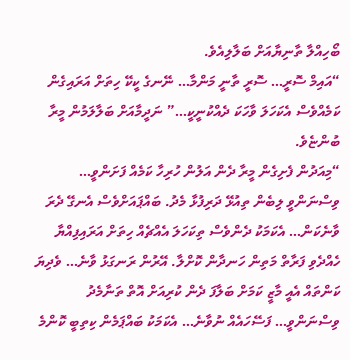ބޯހިއްލާ ތާނިޔާއަށް ބަލާލިއެވެ.
“އައިމް ސޮރީ… ސޮރީ ތާނީ މަންމާ… ނޭނގެ ކީކޭ ހިތަށް އަރައިގެން ކަމެއްވެސް އެކަހަލަ ވާހަކަ ދެއްކުނީކީ…” ނަދީމާއަށް ބަލާލަމުން މީރާ ބުންޏެވެ.
“މިއަދުން ފެށިގެން މީރާ ދެން އަލުން ހުރިހާ ކަމެއް ފަށަންވީ… ވިސްނަންވީ ލިބެން ތިއުޅޭ ދަރިފުޅާ މެދު. ބައްޕައަށްވެސް އެނގޭ ދެރަ ވާނެކަން… އެކަމަކު ދެންވެސް ތިކަހަލަ އެއްޗެއް ހިތަށް އަރައިފިއްޔާ ހެއްދެވި ފަރާތް މަތިން ހަނދާން ކޮށްލާ. އޭރުން ރަނގަޅު ވާނެ… ވެދިޔަ ކަންތައް އެއީ މާޒީ ކަމަށް ބަލާފަ ދެން ކުރިއަށް އޮތް ތަނާމެދު ވިސްނަންވީ… ފަސޭހައެއް ނުވާނެ… އެކަމަކު ބައްޕަމެން ކިތިބީ ކޮންމެ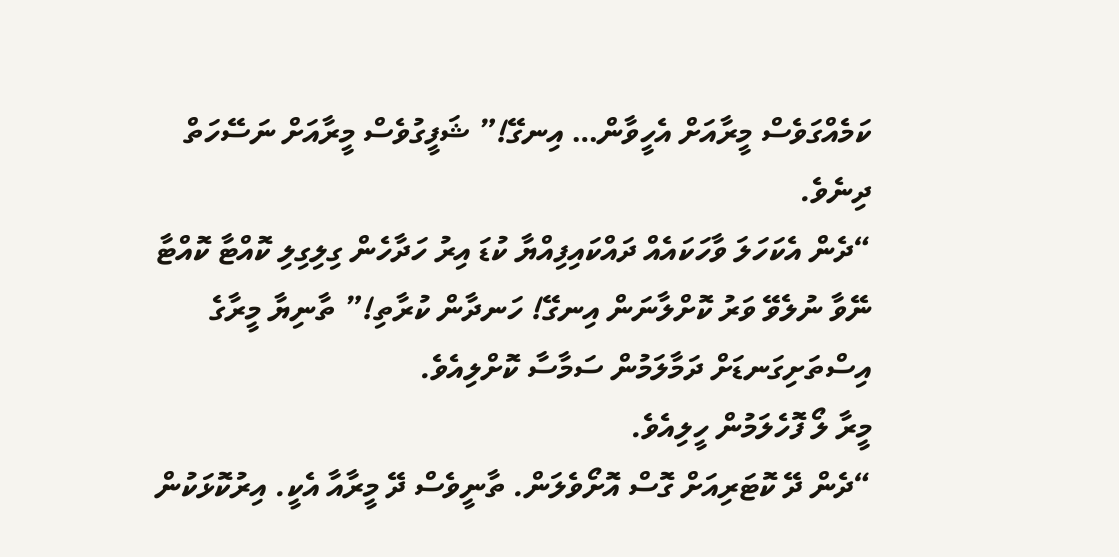ކަމެއްގަވެސް މީރާއަށް އެހީވާން… އިނގޭ!” ޝަފީގުވެސް މީރާއަށް ނަސޭހަތް ދިނެވެ.
“ދެން އެކަހަލަ ވާހަކައެއް ދައްކައިފިއްޔާ ކުޑަ އިރު ހަދާހެން ގިލިގިލި ކޮއްޓާ ކޮއްޓާ ނޭވާ ނުލެވޭ ވަރު ކޮށްލާނަން އިނގޭ! ހަނދާން ކުރާތި!” ތާނިޔާ މީރާގެ އިސްތަށިގަނޑަށް ދަމާލަމުން ސަމާސާ ކޮށްލިއެވެ.
މީރާ ލޯ ފޮހެލަމުން ހީލިއެވެ.
“ދެން ދޭ ކޮޓަރިއަށް ގޮސް އޮށޯވެލަން. ތާނީވެސް ދޭ މީރާއާ އެކީ. އިރުކޮޅަކުން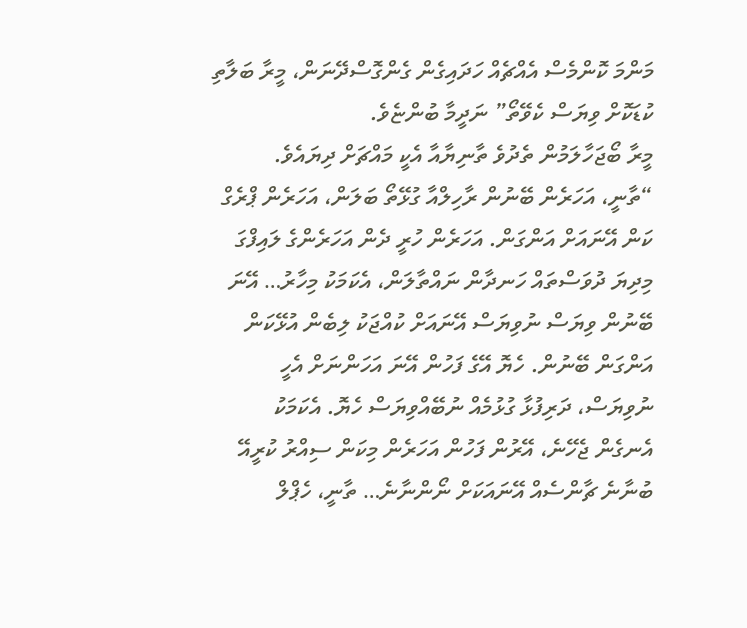މަންމަ ކޮންމެސް އެއްޗެއް ހަދައިގެން ގެންގޮސްދޭނަން، މީރާ ބަލާތި ކުޑަކޮށް ވިޔަސް ކެވޭތޯ” ނަދީމާ ބުންޏެވެ.
މީރާ ބޯޖަހާލަމުން ތެދުވެ ތާނިޔާއާ އެކީ މައްޗަށް ދިޔައެވެ.
“ތާނީ، އަހަރެން ބޭނުން ރާހިލްއާ ގުޅޭތޯ ބަލަން، އަހަރެން ޕްރެގް ކަން އޭނައަށް އަންގަން. އަހަރެން ހުރީ ދެން އަހަރެންގެ ލައިފްގަ މިދިޔަ ދުވަސްތައް ހަނދާން ނައްތާލަން، އެކަމަކު މިހާރު… އޭނަ ބޭނުން ވިޔަސް ނުވިޔަސް އޭނައަށް ކުއްޖަކު ލިބެން އުޅޭކަން އަންގަން ބޭނުން. ހެޔޮ އޭގެ ފަހުން އޭނަ އަހަންނަށް އެހީ ނުވިޔަސް، ދަރިފުޅާ ގުޅުމެއް ނުބޭއްވިޔަސް ހެޔޮ. އެކަމަކު އެނގެން ޖެހޭނެ، އޭރުން ފަހުން އަހަރެން މިކަން ސިއްރު ކުރީއޭ ބުނާނެ ޗާންސެއް އޭނައަކަށް ނޯންނާނެ… ތާނީ، ހެޕްލް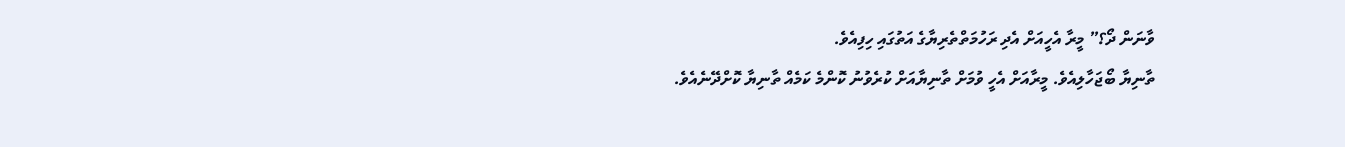ވާނަން ދޯ؟” މީރާ އެހީއަށް އެދި ރަހުމަތްތެރިޔާގެ އަތުގައި ހިފިއެވެ.
ތާނިޔާ ބޯޖަހާލިއެވެ. މީރާއަށް އެހީ ވުމަށް ތާނިޔާއަށް ކުރެވުނު ކޮންމެ ކަމެއް ތާނިޔާ ކޮށްދޭނެއެވެ.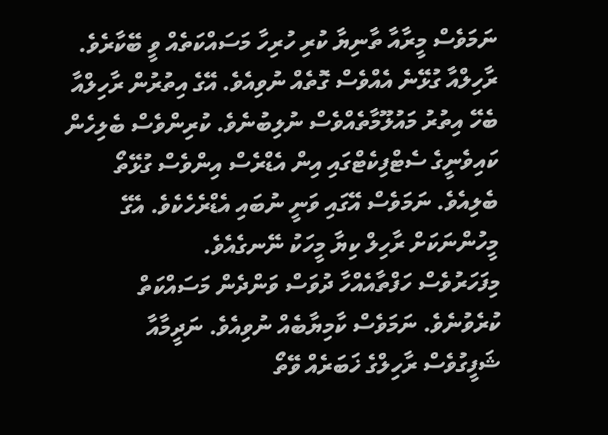ނަމަވެސް މީރާއާ ތާނިޔާ ކުރި ހުރިހާ މަސައްކަތެއް ވީ ބޭކާރެވެ. ރާހިލްއާ ގުޅޭނެ އެއްވެސް ގޮތެއް ނުވިއެވެ. އޭގެ އިތުރުން ރާހިލްއާ ބެހޭ އިތުރު މައުލޫމާތެއްވެސް ނުލިބުނެވެ. ކުރިންވެސް ބެލިހެން ކައިވެނީގެ ސެޓްފިކެޓްގައި އިން އެޑްރެސް އިންވެސް ގުޅޭތޯ ބެލިއެވެ. ނަމަވެސް އޭގައި ވަނީ ނުބައި އެޑްރެހެކެވެ. އެގޭ މީހުންނަކަށް ރާހިލް ކިޔާ މީހަކު ނޭނގެއެވެ.
މިފަހަރުވެސް ހަފްތާއެއްހާ ދުވަސް ވަންދެން މަސައްކަތް ކުރެވުނެވެ. ނަމަވެސް ކާމިޔާބެއް ނުވިއެވެ. ނަދީމާއާ ޝަފީގުވެސް ރާހިލްގެ ޚަބަރެއް ވޭތޯ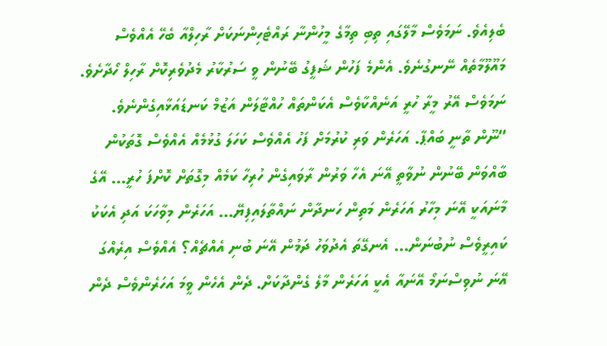ބެލިއެވެ. ނަމަވެސް މާލޭގައި ތިބި ތިމާގެ މީހުންނާ ރައްޓެހިންނަކަށް ރާހިލްއާ ބެހޭ އެއްވެސް މައޫލޫމާތެއް ނޭނގުނެވެ. އެންމެ ފަހުން ޝަފީގު ބޭނުން ވީ ސަރުކާރު މެދުވެރިކޮށް ރާހިލް ހޯދާށެވެ. ނަމަވެސް އޭރު މީރާ ހުރީ އަނެއްކާވެސް އެކަންތައް ހުއްޓާލަން އަޒުމް ކަނޑައަޅާއިގެންނެވެ.
“ނޫން ތާނީ ބައްޕާ. އަހަރެން ވަރި ކުރުމަށް ފަހު އެއްވެސް ކަހަލަ ގުޅުމެއް އެއްވެސް ގޮތަކުން ބާއްވަން ބޭނުން ނުވާތީ އޭނަ އެހާ ވަރުން ރާވައިގެން ހުރިހާ ކަމެއް މިގޮތަށް ކޮށްފަ ހުރީ… އޭގެ މާނައަކީ އޭނަ މިހާރު އަހަރެން މަތިން ހަނދާން ނައްތާލައިފިޔޭ… އަހަރެން މިވާހަކަ އަދި އެކަކު ކައިރީވެސް ނުބުނަން… އެނގޭތަ އެދުވަހު ދަމުން އޭނަ ބުނި އެއްޗެއް؟ އެއްވެސް އިރެއްގަ އޭނަ ނުވިސްނަމޯ އޭނައާ އެކީ އަހަރެން މާލެ ގެންދާކަށް. ދެން އެހެން ވީމަ އަހަރެންވެސް ދެން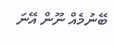ބޭނުމެއް ނޫން އޭނަ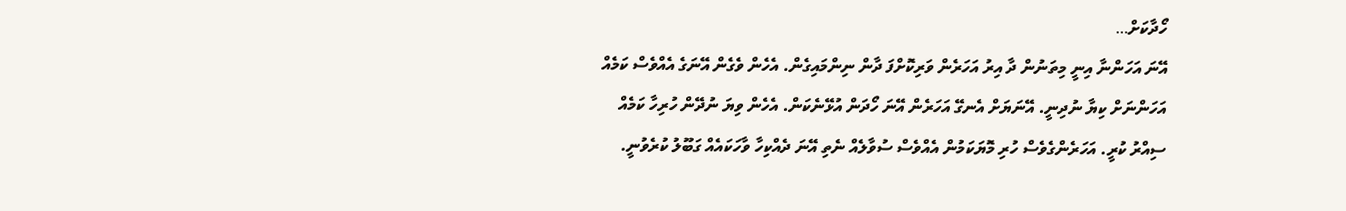ހޯދާކަށް…
އޭނަ އަހަންނާ އިނީ މިތަނުން ދާ އިރު އަހަރެން ވަރިކޮށްފަ ދާން ނިންމައިގެން. އެހެން ވެގެން އޭނަގެ އެއްވެސް ކަމެއް އަހަންނަށް ކިޔާ ނުދިނީ. އޭނަޔަށް އެނގޭ އަހަރެން އޭނަ ހޯދަން އުޅޭނެކަން. އެހެން ވިޔަ ނުދޭން ހުރިހާ ކަމެއް ސިއްރު ކުރީ. އަހަރެންގެވެސް ހުރި މޮޔަކަމުން އެއްވެސް ސުވާލެއް ނެތި އޭނަ ދެއްކިހާ ވާހަކައެއް ގަބޫލު ކުރެވުނީ.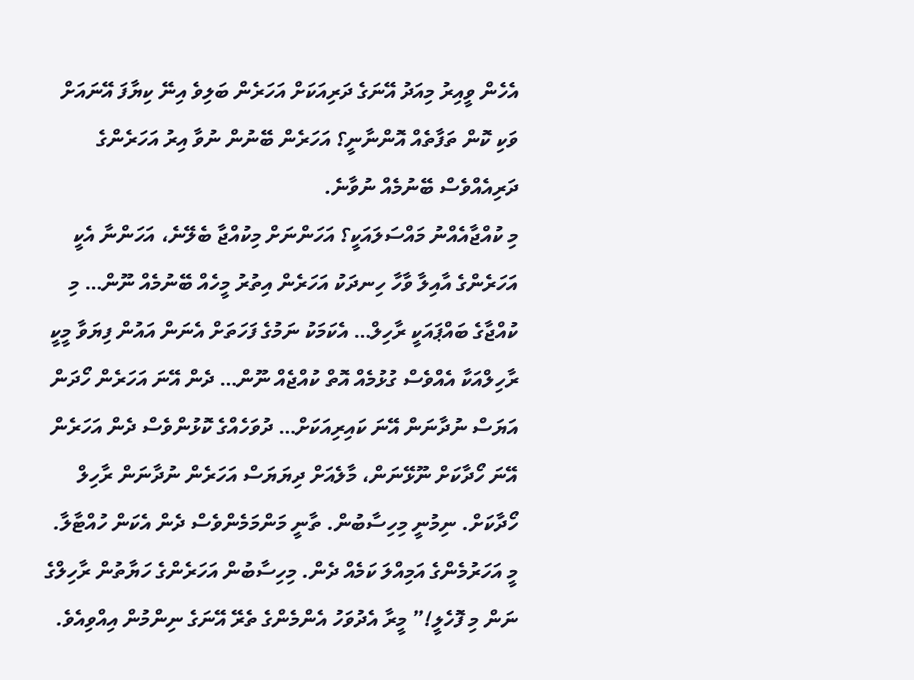އެހެން ވީއިރު މިއަދު އޭނަގެ ދަރިއަކަށް އަހަރެން ބަލިވެ އިނޭ ކިޔާފަ އޭނައަށް ވަކި ކޮން ތަފާތެއް އޮންނާނީ؟ އަހަރެން ބޭނުން ނުވާ އިރު އަހަރެންގެ ދަރިއެއްވެސް ބޭނުމެއް ނުވާނެ.
މި ކުއްޖާއެއްނު މައްސަލައަކީ؟ އަހަންނަށް މިކުއްޖާ ބެލޭނެ، އަހަންނާ އެކީ އަހަރެންގެ އާއިލާ ވާހާ ހިނދަކު އަހަރެން އިތުރު މީހެއް ބޭނުމެއް ނޫން… މި ކުއްޖާގެ ބައްޕައަކީ ރާހިލް… އެކަމަކު ނަމުގެ ފަހަތަށް އެނަން އައުން ފިޔަވާ މީކީ ރާހިލްއަކާ އެއްވެސް ގުޅުމެއް އޮތް ކުއްޖެއް ނޫން… ދެން އޭނަ އަހަރެން ހޯދަން އަޔަސް ނުދާނަން އޭނަ ކައިރިއަކަށް… ދުވަހެއްގެ ކޮޅުންވެސް ދެން އަހަރެން އޭނަ ހޯދާކަށް ނޫޅޭނަން، މާލެއަށް ދިޔަޔަސް އަހަރެން ނުދާނަން ރާހިލް ހޯދާކަށް. ނިމުނީ މިހިސާބުން. ތާނީ މަންމަމެންވެސް ދެން އެކަން ހުއްޓާލާ. މީ އަހަރުމެންގެ އަމިއްލަ ކަމެއް ދެން. މިހިސާބުން އަހަރެންގެ ހަޔާތުން ރާހިލްގެ ނަން މި ފޮހެލީ!” މީރާ އެދުވަހު އެންމެންގެ ތެރޭ އޭނަގެ ނިންމުން އިއްވިއެވެ.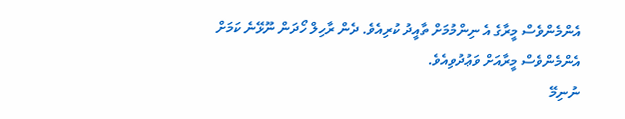އެންމެންވެސް މީރާގެ އެ ނިންމުމަށް ތާއީދު ކުރިއެވެ. ދެން ރާހިލް ހޯދަން ނޫޅޭނެ ކަމަށް އެންމެންވެސް މީރާއަށް ވަޢުދުވިއެވެ.
ނުނިމޭ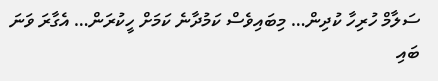ސަލާމް ހުރިހާ ކުދިން… މިބައިވެސް ކަމުދާނެ ކަމަށް ހީކުރަން… އެގާރަ ވަނަ ބައި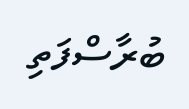ބުރާސްފަތި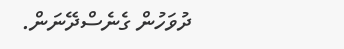ދުވަހުން ގެނެސްދޭނަން.